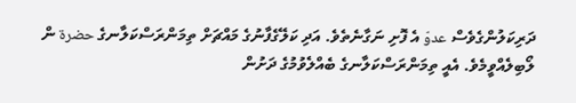ދަރިކަލުންގެވެސް عدوّ އެ ފޮށި ނަގާނެތެވެ. އަދި ކަލޭގެފާނުގެ މައްޗަށް ތިމަންރަސްކަލާނގެ حضرة ން ލޯބިލެއްވީމެވެ. އެއީ ތިމަންރަސްކަލާނގެ ބެއްލެވުމުގެ ދަށުން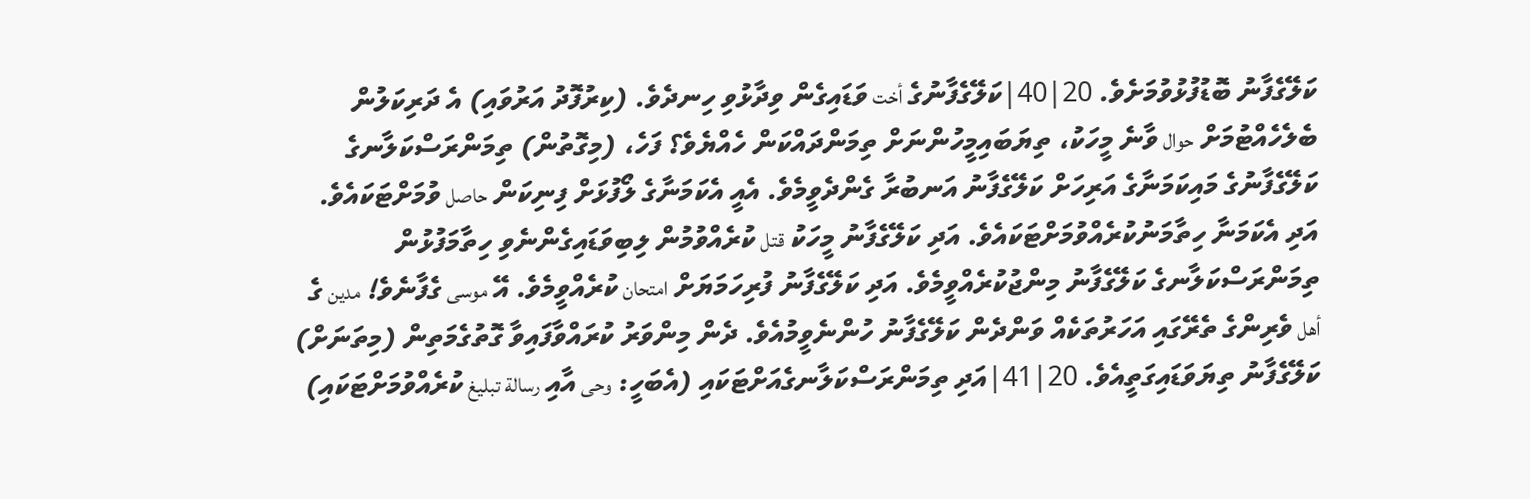ކަލޭގެފާނު ބޮޑުފުޅުވުމަށެވެ. 20|40|ކަލޭގެފާނުގެ أخت ވަޑައިގެން ވިދާޅުވި ހިނދެވެ. (ކިރުފޮދު އަރުވައި) އެ ދަރިކަލުން ބެލެހެއްޓުމަށް حوال ވާނެ މީހަކު، ތިޔަބައިމީހުންނަށް ތިމަންދައްކަން ހެއްޔެވެ؟ ފަހެ، (މިގޮތުން) ތިމަންރަސްކަލާނގެ ކަލޭގެފާނުގެ މައިކަމަނާގެ އަރިހަށް ކަލޭގެފާނު އަނބުރާ ގެންދެވީމެވެ. އެއީ އެކަމަނާގެ ލޯފުޅަށް ފިނިކަން حاصل ވުމަށްޓަކައެވެ. އަދި އެކަމަނާ ހިތާމަނުކުރެއްވުމަށްޓަކައެވެ. އަދި ކަލޭގެފާނު މީހަކު قتل ކުރެއްވުމުން ލިބިވަޑައިގެންނެވި ހިތާމަފުޅުން ތިމަންރަސްކަލާނގެ ކަލޭގެފާނު މިންޖުކުރެއްވީމެވެ. އަދި ކަލޭގެފާނު ފުރިހަމަޔަށް امتحان ކުރެއްވީމެވެ. އޭ موسى ގެފާނެވެ! مدين ގެ أهل ވެރިންގެ ތެރޭގައި އަހަރުތަކެއް ވަންދެން ކަލޭގެފާނު ހުންނެވީމުއެވެ. ދެން މިންވަރު ކުރައްވާފައިވާ ގޮތުގެމަތިން (މިތަނަށް) ކަލޭގެފާނު ތިޔަވަޑައިގަތީއެވެ. 20|41|އަދި ތިމަންރަސްކަލާނގެއަށްޓަކައި (އެބަހީ: وحى އާއި رسالة تبليغ ކުރެއްވުމަށްޓަކައި)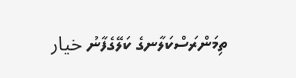ތިމަންރަސްކަލާނގެ ކަލޭގެފާނު خيار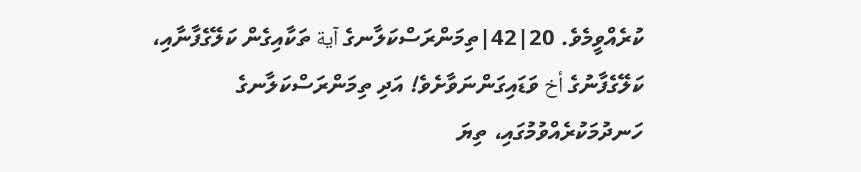ކުރެއްވީމެވެ. 20|42|ތިމަންރަސްކަލާނގެ آية ތަކާއިގެން ކަލޭގެފާނާއި، ކަލޭގެފާނުގެ أخ ވަޑައިގަންނަވާށެވެ! އަދި ތިމަންރަސްކަލާނގެ ހަނދުމަކުރެއްވުމުގައި، ތިޔަ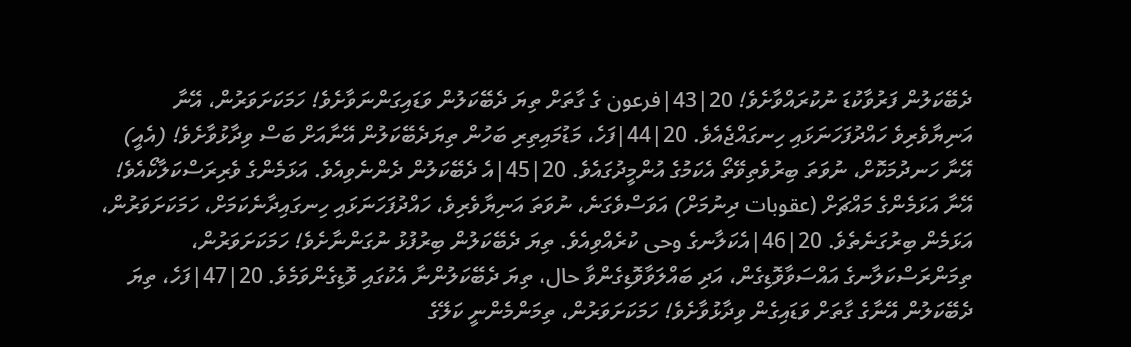ދެބޭކަލުން ފަރުވާކުޑަ ނުކުރައްވާށެވެ! 20|43|فرعون ގެ ގާތަށް ތިޔަ ދެބޭކަލުން ވަޑައިގަންނަވާށެވެ! ހަމަކަށަވަރުން، އޭނާ އަނިޔާވެރިވެ ހައްދުފަހަނަޅައި ހިނގައްޖެއެވެ. 20|44|ފަހެ، މަޑުމައިތިރި ބަހުން ތިޔަދެބޭކަލުން އޭނާއަށް ބަސް ވިދާޅުވާށެވެ! (އެއީ) އޭނާ ހަނދުމަކޮށް، ނުވަތަ ބިރުވެތިވޭތޯ އެކަމުގެ އުންމީދުގައެވެ. 20|45|އެ ދެބޭކަލުން ދެންނެވިއެވެ. އަޅަމެންގެ ވެރިރަސްކަލާކޯއެވެ! އޭނާ އަޅަމެންގެ މައްޗަށް (عقوبات ދިނުމަށް) އަވަސްވެގަނެ، ނުވަތަ އަނިޔާވެރިވެ، ހައްދުފަހަނަޅައި ހިނގައިދާނެކަމަށް، ހަމަކަށަވަރުން، އަޅަމެން ބިރުގަނެތެވެ. 20|46|އެކަލާނގެ وحى ކުރެއްވިއެވެ. ތިޔަ ދެބޭކަލުން ބިރުފުޅު ނުގަންނާށެވެ! ހަމަކަށަވަރުން، ތިމަންރަސްކަލާނގެ އައްސަވާވޮޑިގެން، އަދި ބައްލަވާވޮޑިގެންވާ حال، ތިޔަ ދެބޭކަލުންނާ އެކުގައި ވޮޑިގެންވަމެވެ. 20|47|ފަހެ، ތިޔަ ދެބޭކަލުން އޭނާގެ ގާތަށް ވަޑައިގެން ވިދާޅުވާށެވެ! ހަމަކަށަވަރުން، ތިމަންމެންނީ ކަލޭގެ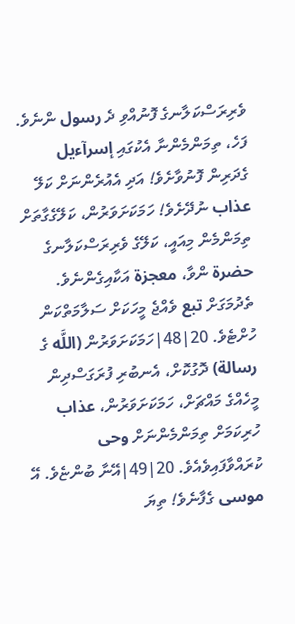ވެރިރަސްކަލާނގެ ފޮނުއްވި ދެ رسول ންނެވެ. ފަހެ، ތިމަންމެންނާ އެކުގައި إسرآءيل ގެދަރިން ފޮނުވާށެވެ! އަދި އެއުރެންނަށް ކަލޭ عذاب ނުދޭށެވެ! ހަމަކަށަވަރުން، ކަލޭގެގާތަށް ތިމަންމެން މިއައީ، ކަލޭގެ ވެރިރަސްކަލާނގެ حضرة ންވާ، معجزة އަކާއިގެންނެވެ. ތެދުމަގަށް تبع ވެއްޖެ މީހަކަށް ސަލާމަތްކަން ހުށްޓެވެ. 20|48|ހަމަކަށަވަރުން (اللَّه ގެ رسالة) ދޮގުކޮށް، އެނބުރި ފުރަގަސްދިން މީހެއްގެ މައްޗަށް، ހަމަކަށަވަރުން، عذاب ހުރިކަމަށް ތިމަންމެންނަށް وحى ކުރައްވާފައިވެއެވެ. 20|49|އޭނާ ބުންޏެވެ. އޭ موسى ގެފާނެވެ! ތިޔަ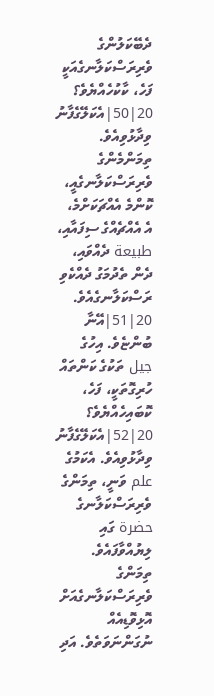ދެބޭކަލުންގެ ވެރިރަސްކަލާނގެއަކީ ފަހެ، ކާކުހެއްޔެވެ؟ 20|50|އެކަލޭގެފާނު ވިދާޅުވިއެވެ. ތިމަންމެންގެ ވެރިރަސްކަލާނގެއީ، ކޮންމެ އެއްޗަކަށްމެ، އެ އެއްޗެއްގެ ސިފައާއި، طبيعة ދެއްވައި، ދެން ތެދުމަގު ދެއްކެވި ރަސްކަލާނގެއެވެ. 20|51|އޭނާ ބުންޏެވެ. އިހުގެ جيل ތަކުގެ ކަންތައް ހުރިގޮތަކީ، ފަހެ، ކޮބައިހެއްޔެވެ؟ 20|52|އެކަލޭގެފާނު ވިދާޅުވިއެވެ. އެކަމުގެ علم ވަނީ، ތިމަންގެ ވެރިރަސްކަލާނގެ حضرة ގައި ލިޔުއްވާފައެވެ. ތިމަންގެ ވެރިރަސްކަލާނގެއަށް އޮޅިވޮޑިއެއް ނުގަންނަވަތެވެ. އަދި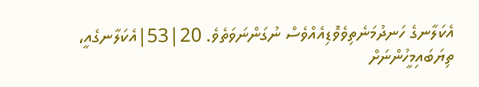އެކަލާނގެ ހަނދުމަނެތިވެވޮޑިއެއްވެސް ނުގަންނަވަތެވެ. 20|53|އެކަލާނގެއީ، ތިޔަބައިމީހުންނަށް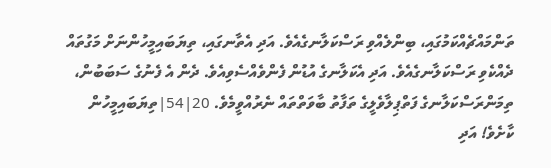ތަންމައްޗެއްކަމުގައި، ބިންލެއްވި ރަސްކަލާނގެއެވެ. އަދި އެތާނގައި، ތިޔަބައިމީހުންނަށް މަގުތައް ދެއްކެވި ރަސްކަލާނގެއެވެ. އަދި އެކަލާނގެ އުޑުން ފެންވެއްސެވިއެވެ. ދެން އެ ފެނުގެ ސަބަބުން، ތިމަންރަސްކަލާނގެ ފަތްޕިލާވެލީގެ ތަފާތު ބާވަތްތައް ނެރުއްވީމެވެ. 20|54|ތިޔަބައިމީހުން ކާށެވެ! އަދި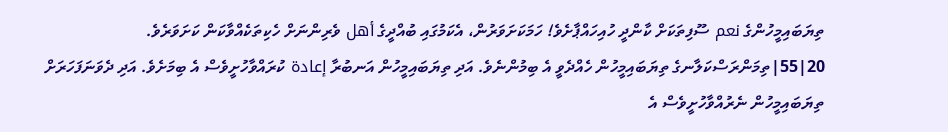ތިޔަބައިމީހުންގެ نعم ސޫފިތަކަށް ކާންދީ ހުއިހައްޕާށެވެ! ހަމަކަށަވަރުން، އެކަމުގައި ބުއްދީގެ أهل ވެރިންނަށް ހެކިތަކެއްވާކަން ކަށަވަރެވެ. 20|55|ތިމަންރަސްކަލާނގެ ތިޔަބައިމީހުން ހެއްދެވީ އެ ބިމުންނެވެ. އަދި ތިޔަބައިމީހުން އަނބުރާ إعادة ކުރައްވާހުށީވެސް އެ ބިމަށެވެ. އަދި ދެވަނަފަހަރަށް ތިޔަބައިމީހުން ނެރުއްވާހުށީވެސް އެ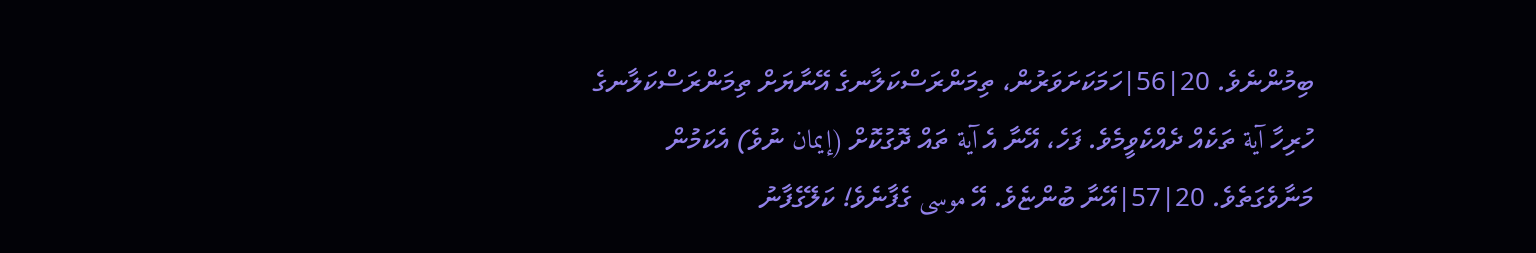ބިމުންނެވެ. 20|56|ހަމަކަށަވަރުން، ތިމަންރަސްކަލާނގެ އޭނާޔަށް ތިމަންރަސްކަލާނގެ ހުރިހާ آية ތަކެއް ދެއްކެވީމެވެ. ފަހެ، އޭނާ އެ آية ތައް ދޮގުކޮށް (إيمان ނުވެ) އެކަމުން މަނާވެގަތެވެ. 20|57|އޭނާ ބުންޏެވެ. އޭ موسى ގެފާނެވެ! ކަލޭގެފާނު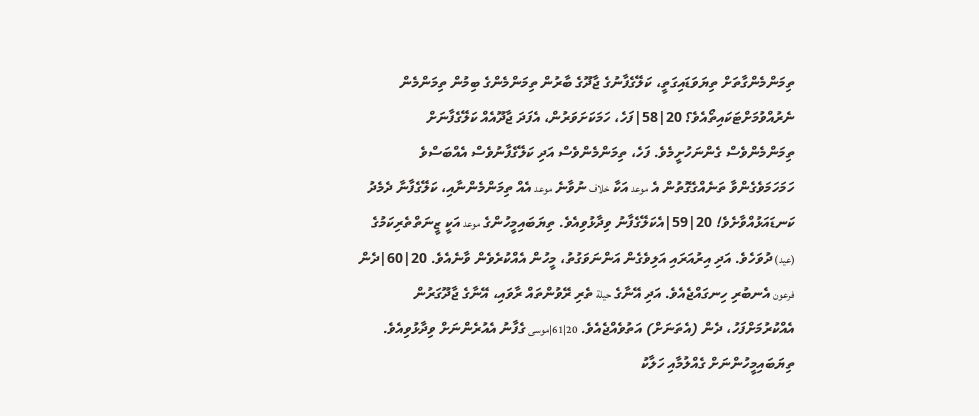ތިމަންމެންގާތަށް ތިޔަވަޑައިގަތީ، ކަލޭގެފާނުގެ ޖާދޫގެ ބާރުން ތިމަންމެންގެ ބިމުން ތިމަންމެން ނެރުއްވުމަށްޓަކައިތޯއެވެ؟ 20|58|ފަހެ، ހަމަކަށަވަރުން، އެފަދަ ޖާދޫއެއް ކަލޭގެފާނަށް ތިމަންމެންވެސް ގެންނަހުށީމެވެ. ފަހެ، ތިމަންމެންވެސް އަދި ކަލޭގެފާނުވެސް އެއްބަސްވެ ހަމަހަމަވެގެންވާ ތަނެއްގެގޮތުން އެ موعد އަކާ خلاف ނުވާނެ موعد އެއް ތިމަންމެންނާއި، ކަލޭގެފާނާ ދެމެދު ކަނޑައަޅުއްވާށެވެ! 20|59|އެކަލޭގެފާނު ވިދާޅުވިއެވެ. ތިޔަބައިމީހުންގެ موعد އަކީ ޒީނަތްތެރިކަމުގެ (عيد) ދުވަހެވެ. އަދި އިރުއަރައި އަލިވެގެން އަންނަވަގުތު، މީހުން އެއްކުރެވެން ވާނެއެވެ. 20|60|ދެން فرعون އެނބުރި ހިނގައްޖެއެވެ. އަދި އޭނާގެ حيلة ތެރި ރޭވުންތައް ރާވައި، އޭނާގެ ޖާދޫގަރުން އެއްކުރުމަށްފަހު، ދެން (އެތަނަށް) އަތުވެއްޖެއެވެ. 20|61|موسى ގެފާނު އެއުރެންނަށް ވިދާޅުވިއެވެ. ތިޔަބައިމީހުންނަށް ގެއްލުމާއި ހަލާކު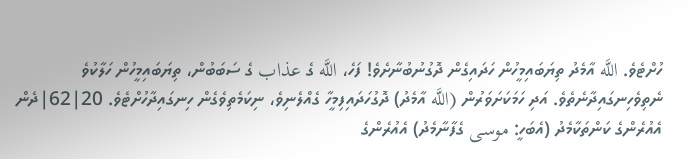ހުށްޓެވެ. اللَّه އާމެދު ތިޔަބައިމީހުން ހަދައިގެން ދޮގުނުބުނާށެވެ! ފަހެ، اللَّه ގެ عذاب ގެ ސަބަބުން، ތިޔަބައިމީހުން ހަލާކުވެ ނެތިވެހިނގައިދާނެތެވެ. އަދި ހަމަކަށަވަރުން (اللَّه އާމެދު) ދޮގުހަދައިފިމީހާ ގެއްލެނިވެ، ނިކަމެތިވެގެން ހިނގައިދާހުށްޓެވެ. 20|62|ދެން އެއުރެންގެ ކަންތަކާމެދު (އެބަހީ: موسى ގެފާނާމެދު) އެއުރެންގެ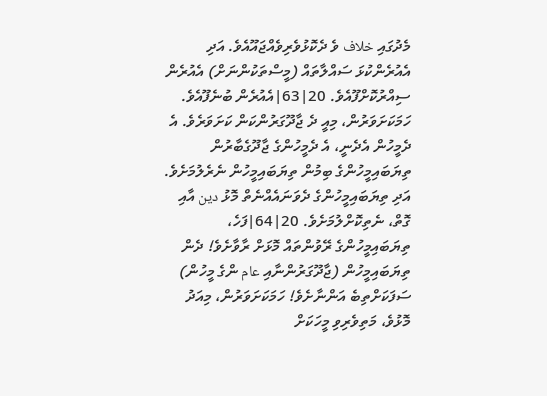މެދުގައި خلاف ވެ ދެކޮޅުވެރިވެއްޖައޫއެވެ. އަދި އެއުރެންކުޅަ ސައްލާތައް (މީސްތަކުންނަށް) އެއުރެން ސިއްރުކޮށްފޫއެވެ. 20|63|އެއުރެން ބުނެފޫއެވެ. ހަމަކަށަވަރުން، މިއީ ދެ ޖާދޫގަރުންކަން ކަށަވަރެވެ. އެ ދެމީހުން އެދެނީ، އެ ދެމީހުންގެ ޖާދޫގެބާރުން ތިޔަބައިމީހުންގެ ބިމުން ތިޔަބައިމީހުން ނެރެލުމަށެވެ. އަދި ތިޔަބައިމީހުންގެ ދެވަނައެއްނެތް މޮޅު دين އާއި ގޮތް، ނެތިކޮށްލުމަށެވެ. 20|64|ފަހެ، ތިޔަބައިމީހުންގެ ރޭވުންތައް މޮޅަށް ރާވާށެވެ! ދެން ތިޔަބައިމީހުން (ޖާދޫގަރުންނާއި عام ންގެ މީހުން) ސަފަކަށްތިބެ އަންނާށެވެ! ހަމަކަށަވަރުން، މިއަދު މޮޅުވެ، މަތިވެރިވި މީހަކަށް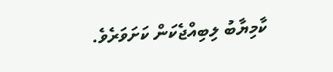ކާމިޔާބު ލިބިއްޖެކަން ކަށަވަރެވެ.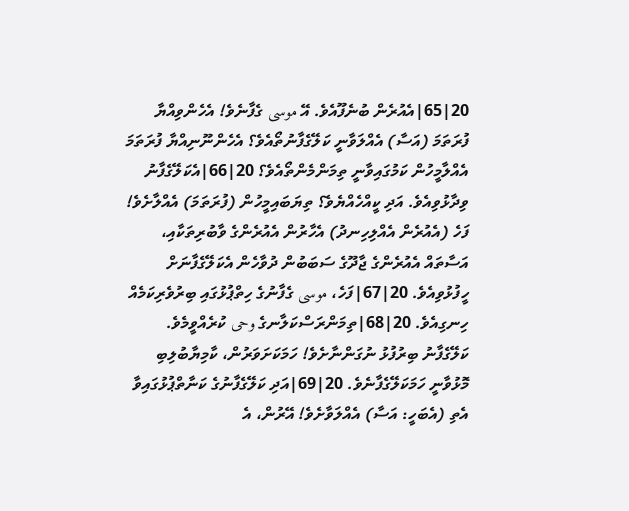20|65|އެއުރެން ބުނެފޫއެވެ. އޭ موسى ގެފާނެވެ! އެހެންވިއްޔާ ފުރަތަމަ (އަސާ) އެއްލަވާނީ ކަލޭގެފާނުތޯއެވެ؟ އެހެންނޫނިއްޔާ ފުރަތަމަ އެއްލާމީހުން ކަމުގައިވާނީ ތިމަންމެންތޯއެވެ؟ 20|66|އެކަލޭގެފާނު ވިދާޅުވިއެވެ. އަދި ކީއްހެއްޔެވެ؟ ތިޔަބައިމީހުން (ފުރަތަމަ) އެއްލާށެވެ! ފަހެ (އެއުރެން އެއްލިހިނދު) އެހާރުން އެއުރެންގެ ވާބުރިތަކާއި، އަސާތައް އެއުރެންގެ ޖާދޫގެ ސަބަބުން ދުވާހެން އެކަލޭގެފާނަށް ހީފުޅުވިއެވެ. 20|67|ފަހެ، موسى ގެފާނުގެ ހިތްޕުޅުގައި ބިރުވެރިކަމެއް ހިނގިއެވެ. 20|68|ތިމަންރަސްކަލާނގެ وحى ކުރެއްވީމެވެ. ކަލޭގެފާނު ބިރުފުޅު ނުގަންނާށެވެ! ހަމަކަށަވަރުން، ކާމިޔާބުލިބި މޮޅުވާނީ ހަމަކަލޭގެފާނެވެ. 20|69|އަދި ކަލޭގެފާނުގެ ކަނާތްޕުޅުގައިވާ އެތި (އެބަހީ: އަސާ) އެއްލަވާށެވެ! އޭރުން، އެ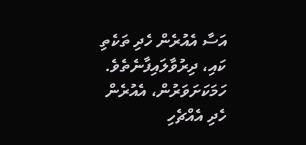އަސާ އެއުރެން ހެދި ތަކެތި ކައި، ދިރުވާލައިފާނެތެވެ. ހަމަކަށަވަރުން، އެއުރެން ހެދި އެއްޗެހި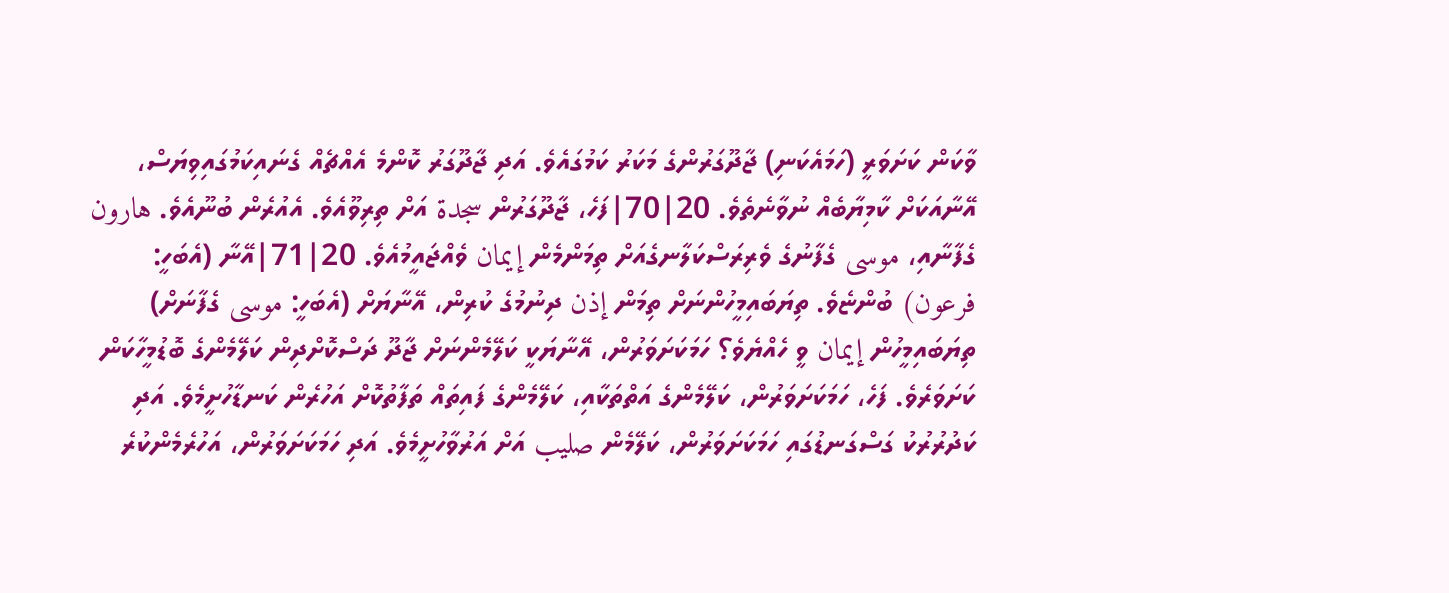ވާކަން ކަށަވަރީ (ހަމައެކަނި) ޖާދޫގަރުންގެ މަކަރު ކަމުގައެވެ. އަދި ޖާދޫގަރު ކޮންމެ އެއްޗެއް ގެނައިކަމުގައިވިޔަސް، އޭނާއަކަށް ކާމިޔާބެއް ނުވާނެތެވެ. 20|70|ފަހެ، ޖާދޫގަރުން سجدة އަށް ތިރިވޫއެވެ. އެއުރެން ބުނޫއެވެ. هارون ގެފާނާއި، موسى ގެފާނުގެ ވެރިރަސްކަލާނގެއަށް ތިމަންމެން إيمان ވެއްޖައީމުއެވެ. 20|71|އޭނާ (އެބަހީ: فرعون) ބުންޏެވެ. ތިޔަބައިމީހުންނަށް ތިމަން إذن ދިނުމުގެ ކުރިން، އޭނާޔަށް (އެބަހީ: موسى ގެފާނަށް) ތިޔަބައިމީހުން إيمان ވީ ހެއްޔެވެ؟ ހަމަކަށަވަރުން، އޭނާޔަކީ ކަލޭމެންނަށް ޖާދޫ ދަސްކޮށްދިން ކަލޭމެންގެ ބޮޑުމީހާކަން ކަށަވަރެވެ. ފަހެ، ހަމަކަށަވަރުން، ކަލޭމެންގެ އަތްތަކާއި، ކަލޭމެންގެ ފައިތައް ތަފާތުކޮށް އަހުރެން ކަނޑާހުށީމެވެ. އަދި ކަދުރުރުކު ގަސްގަނޑުގައި ހަމަކަށަވަރުން، ކަލޭމެން صليب އަށް އަރުވާހުށީމެވެ. އަދި ހަމަކަށަވަރުން، އަހުރެމެންކުރެ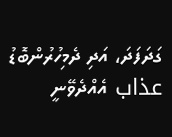ގަދަފަދަ، އަދި ދެމިހުރުންބޮޑު عذاب އެއްދެވޭނީ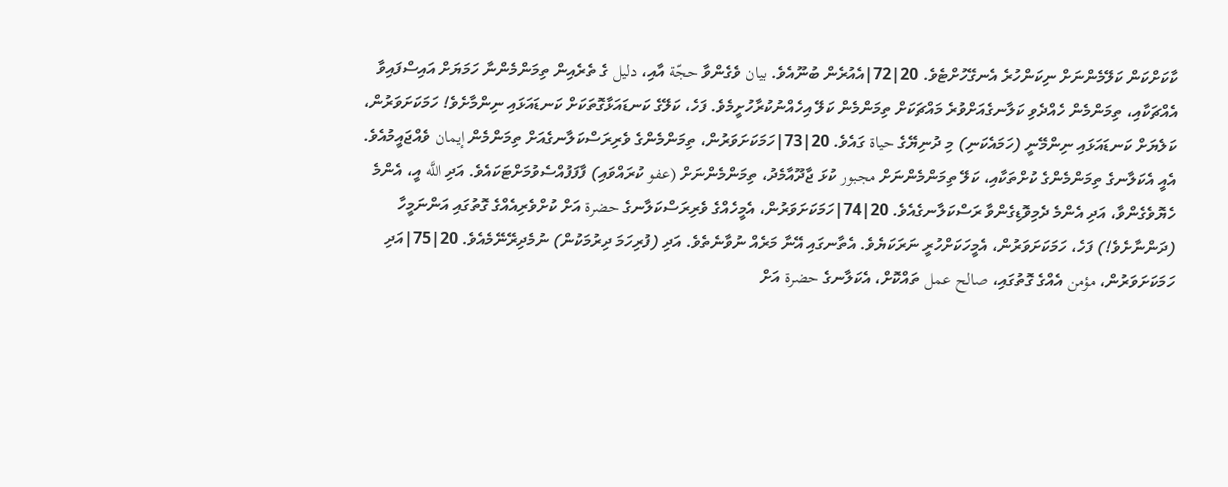ކާކަށްކަން ކަލޭމެންނަށް ނިކަންހުރެ އެނގޭހުށްޓެވެ. 20|72|އެއުރެން ބުނޫއެވެ. بيان ވެގެންވާ حجّة އާއި، دليل ގެ ތެރެއިން ތިމަންމެންނާ ހަމަޔަށް އައިސްފައިވާ އެއްޗަކާއި، ތިމަންމެން ހެއްދެވި ކަލާނގެއަށްވުރެ މައްޗަކަށް ތިމަންމެން ކަލޭ އިހެއްނުކުރާހުށީމެވެ. ފަހެ، ކަލޭގެ ކަނޑައަޅާގޮތަކަށް ކަނޑައަޅައި ނިންމާށެވެ! ހަމަކަށަވަރުން، ކަލެޔަށް ކަނޑައަޅައި ނިންމޭނީ (ހަމައެކަނި) މި ދުނިޔޭގެ حياة ގައެވެ. 20|73|ހަމަކަށަވަރުން، ތިމަންމެންގެ ވެރިރަސްކަލާނގެއަށް ތިމަންމެން إيمان ވެއްޖައީމުއެވެ. އެއީ އެކަލާނގެ ތިމަންމެންގެ ކުށްތަކާއި، ކަލޭ ތިމަންމެންނަށް مجبور ކުޅަ ޖާދޫއާމެދު، ތިމަންމެންނަށް (عفو ކުރައްވައި) ފާފަފުއްސެވުމަށްޓަކައެވެ. އަދި اللَّه އީ، އެންމެ ހެޔޮވެގެންވާ، އަދި އެންމެ ދެމިވޮޑިގެންވާ ރަސްކަލާނގެއެވެ. 20|74|ހަމަކަށަވަރުން، އެމީހެއްގެ ވެރިރަސްކަލާނގެ حضرة އަށް ކުށްވެރިއެއްގެ ގޮތުގައި އަންނަމީހާ (ދަންނާށެވެ!) ފަހެ، ހަމަކަށަވަރުން، އެމީހަކަށްހުރީ ނަރަކަޔެވެ. އެތާނގައި އޭނާ މަރެއް ނުވާނެތެވެ. އަދި (ފުރިހަމަ ދިރުމަކުން) ނުމެދިރޭނޭމެއެވެ. 20|75|އަދި ހަމަކަށަވަރުން، مؤمن އެއްގެ ގޮތުގައި، صالح عمل ތައްކޮށް، އެކަލާނގެ حضرة އަށް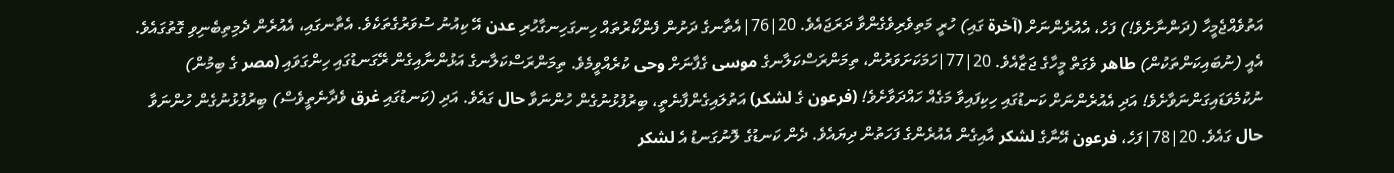އަތުވެއްޖެމީހާ (ދަންނާށެވެ!) ފަހެ، އެއުރެންނަށް (آخرة ގައި) ހުރީ މަތިވެރިވެގެންވާ ދަރަޖައެވެ. 20|76|އެތާނގެ ދަށުން ފެންކޯރުތައް ހިނގަހިނގާހުރި عدن އޭ ކިއުނު ސުވަރުގެތަކެވެ. އެތާނގައި، އެއުރެން ދެމިތިބެނިވި ގޮތުގައެވެ. އެއީ (ނުބައިކަންތަކުން) طاهر ވެގަތް މީހާގެ ޖަޒާއެވެ. 20|77|ހަމަކަށަވަރުން، ތިމަންރަސްކަލާނގެ موسى ގެފާނަށް وحى ކުރެއްވީމެވެ. ތިމަންރަސްކަލާނގެ އަޅުންނާއިގެން ރޭގަނޑުގައި ހިންގަވައި (مصر ގެ ބިމުން) ނުކުމެވަޑައިގަންނަވާށެވެ! އަދި އެއުރެންނަށް ކަނޑުގައި ހިކިފައިވާ މަގެއް ހައްދަވާށެވެ! (فرعون ގެ لشكر) އަތުލައިގެންފާނެތީ، ބިރުފުޅުނުގެން ހުންނަވާ حال ގައެވެ. އަދި (ކަނޑުގައި غرق ވެދާނެތީވެސް) ބިރުފުޅުނުގެން ހުންނަވާ حال ގައެވެ. 20|78|ފަހެ، فرعون އޭނާގެ لشكر އާއިގެން އެއުރެންގެ ފަހަތުން ދިޔައެވެ. ދެން ކަނޑުގެ ލޮނުގަނޑު އެ لشكر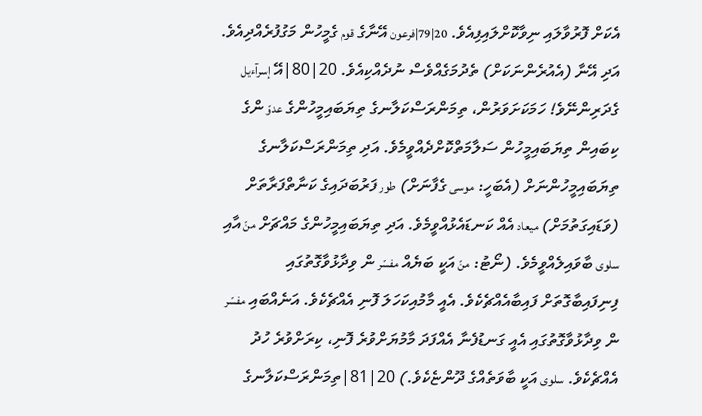އެކަށް ފޮރުވާލައި ނިވާކޮށްލައިފިއެވެ. 20|79|فرعون އޭނާގެ قوم ގެމީހުން މަގުފުރެއްދިއެވެ. އަދި އޭނާ (އެއުރެންނަކަށް) ތެދުމަގެއްވެސް ނުދެއްކިއެވެ. 20|80|އޭ إسرآءيل ގެދަރިންނޭވެ! ހަމަކަށަވަރުން، ތިމަންރަސްކަލާނގެ ތިޔަބައިމީހުންގެ عدوّ ންގެ ކިބައިން ތިޔަބައިމީހުން ސަލާމަތްކޮށްދެއްވީމެވެ. އަދި ތިމަންރަސްކަލާނގެ ތިޔަބައިމީހުންނަށް (އެބަހީ: موسى ގެފާނަށް) طور ފަރުބަދައިގެ ކަނާތްފަރާތަށް (ވަޑައިގަތުމަށް) ميعاد އެއް ކަނޑައެޅުއްވީމެވެ. އަދި ތިޔަބައިމީހުންގެ މައްޗަށް منّ އާއި سلوى ބާވައިލެއްވީމެވެ. (ނޯޓު: منّ އަކީ ބަޔެއް مفسّر ން ވިދާޅުވާގޮތުގައި ފިނިފައިބާގޮތަށް ފައިބާއެއްޗެކެވެ. އެއީ މާމުއިކަހަލަ ފޮނި އެއްޗެކެވެ. އަނެއްބައި مفسّر ން ވިދާޅުވާގޮތުގައި އެއީ ގަނޑުފެނާ އެއްފަދަ މާމުޔަށްވުރެ ފޮނި، ކިރަށްވުރެ ހުދު އެއްޗެކެވެ. سلوى އަކީ ބާވަތެއްގެ ދޫންޏެކެވެ.) 20|81|ތިމަންރަސްކަލާނގެ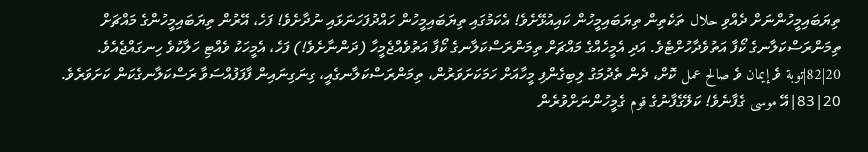ތިޔަބައިމީހުންނަށް ދެއްވި حلال ތަކެތިން ތިޔަބައިމީހުން ކައިއުޅޭށެވެ! އެކަމުގައި ތިޔަބައިމީހުން ހައްދުފަހަނަޅައި ނުދާށެވެ! ފަހެ، އޭރުން ތިޔަބައިމީހުންގެ މައްޗަށް ތިމަންރަސްކަލާނގެ ކޯފާ އަތުވެދާހުށްޓެވެ. އަދި އެމީހެއްގެ މައްޗަށް ތިމަންރަސްކަލާނގެ ކޯފާ އަތުވެއްޖެމީހާ (ދަންނާށެވެ!) ފަހެ، އެމީހަކު ވެއްޓި ހަލާކުވެ ހިނގައްޖެއެވެ. 20|82|توبة ވެ إيمان ވެ صالح عمل ކޮށް، ދެން ތެދުމަގު ލިބިގެންފި މީހާއަށް ހަމަކަށަވަރުން، ތިމަންރަސްކަލާނގެއީ، ގިނަގިނައިން ފާފަފުއްސަވާ ރަސްކަލާނގެކަން ކަށަވަރެވެ. 20|83|އޭ موسى ގެފާނެވެ! ކަލޭގެފާނުގެ قوم ގެމީހުންނަށްވުރެން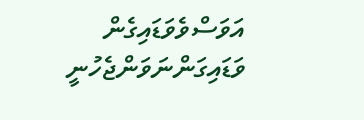އަވަސްވެވަޑައިގެން ވަޑައިގަންނަވަންޖެހުނީ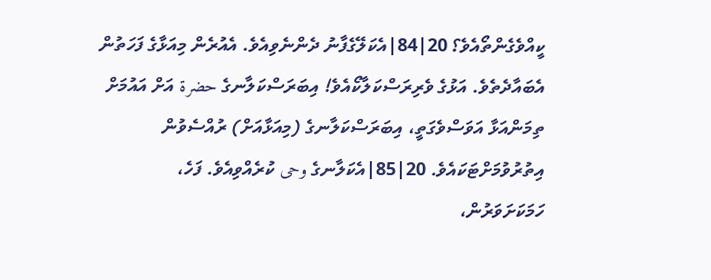ކީއްވެގެންތޯއެވެ؟ 20|84|އެކަލޭގެފާނު ދެންނެވިއެވެ. އެއުރެން މިއަޅާގެ ފަހަތުން އެބައާދެތެވެ. އަޅުގެ ވެރިރަސްކަލާކޯއެވެ! އިބަރަސްކަލާނގެ حضرة އަށް އައުމަށް ތިމަންއަޅާ އަވަސްވެގަތީ، އިބަރަސްކަލާނގެ (މިއަޅާއަށް) ރުއްސެވުން އިތުރުވުމަށްޓަކައެވެ. 20|85|އެކަލާނގެ وحى ކުރެއްވިއެވެ. ފަހެ، ހަމަކަށަވަރުން،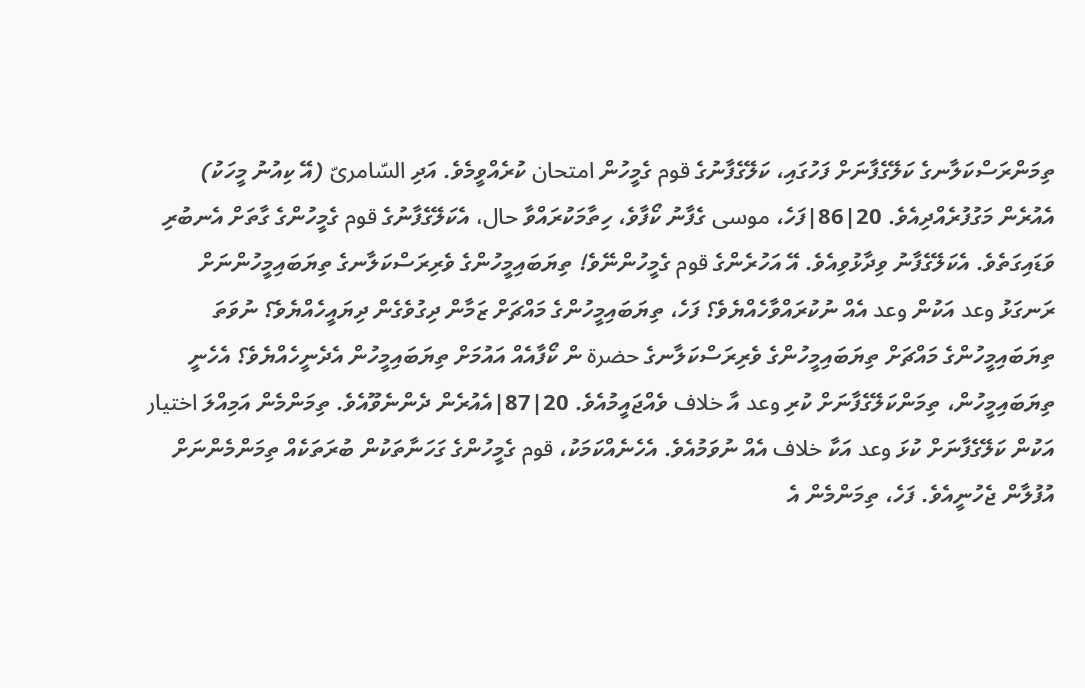ތިމަންރަސްކަލާނގެ ކަލޭގެފާނަށް ފަހުގައި، ކަލޭގެފާނުގެ قوم ގެމީހުން امتحان ކުރެއްވީމެވެ. އަދި السّامرىّ (އޭ ކިއުނު މީހަކު) އެއުރެން މަގުފުރެއްދިއެވެ. 20|86|ފަހެ، موسى ގެފާނު ކޯފާވެ، ހިތާމަކުރައްވާ حال، އެކަލޭގެފާނުގެ قوم ގެމީހުންގެ ގާތަށް އެނބުރި ވަޑައިގަތެވެ. އެކަލޭގެފާނު ވިދާޅުވިއެވެ. އޭ އަހުރެންގެ قوم ގެމީހުންނޭވެ! ތިޔަބައިމީހުންގެ ވެރިރަސްކަލާނގެ ތިޔަބައިމީހުންނަށް ރަނގަޅު وعد އަކުން وعد އެއް ނުކުރައްވާހެއްޔެވެ؟ ފަހެ، ތިޔަބައިމީހުންގެ މައްޗަށް ޒަމާން ދިގުވެގެން ދިޔައީހެއްޔެވެ؟ ނުވަތަ ތިޔަބައިމީހުންގެ މައްޗަށް ތިޔަބައިމީހުންގެ ވެރިރަސްކަލާނގެ حضرة ން ކޯފާއެއް އައުމަށް ތިޔަބައިމީހުން އެދެނީހެއްޔެވެ؟ އެހެނީ ތިޔަބައިމީހުން، ތިމަންކަލޭގެފާނަށް ކުރި وعد އާ خلاف ވެއްޖައީމުއެވެ. 20|87|އެއުރެން ދެންނެވޫއެވެ. ތިމަންމެން އަމިއްލަ اختيار އަކުން ކަލޭގެފާނަށް ކުޅަ وعد އަކާ خلاف އެއް ނުވަމުއެވެ. އެހެނެއްކަމަކު، قوم ގެމީހުންގެ ގަހަނާތަކުން ބުރަތަކެއް ތިމަންމެންނަށް އުފުލާން ޖެހުނީއެވެ. ފަހެ، ތިމަންމެން އެ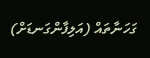ގަހަނާތައް (އަލިފާންގަނޑަށް)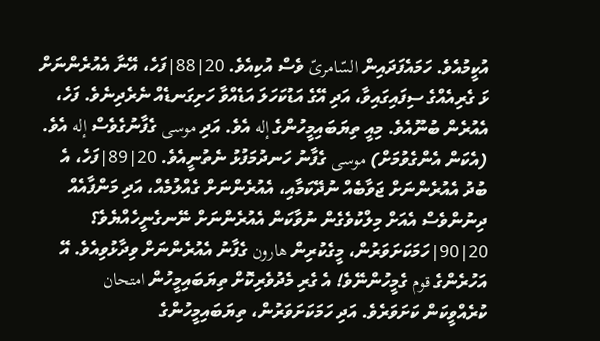އުކީމުއެވެ. ހަމައެފަދައިން السّامرىّ ވެސް އުކިއެވެ. 20|88|ފަހެ، އޭނާ އެއުރެންނަށް ޅަ ގެރިއެއްގެ ސިފައިގައިވާ، އަދި އޭގެ އަޑުކަހަލަ އަޑެއްވާ ހަށިގަނޑެއް ނެރެދިނެވެ. ފަހެ، އެއުރެން ބުނޫއެވެ. މިއީ ތިޔަބައިމީހުންގެ إله އެވެ. އަދި موسى ގެފާނުގެވެސް إله އެވެ. (އެކަން އެންގެވުމަށް) موسى ގެފާނު ހަނދުމަފުޅު ނެތުނީއެވެ. 20|89|ފަހެ، އެ ބުދު އެއުރެންނަށް ޖަވާބެއް ނުދޭކަމާއި، އެއުރެންނަށް ގެއްލުމެއް، އަދި މަންފާއެއް ދިނުންވެސް އެއަށް މިލްކުވެގެން ނުވާކަން އެއުރެންނަށް ނޭނގެނީހެއްޔެވެ؟ 20|90|ހަމަކަށަވަރުން، މީގެކުރިން هارون ގެފާނު އެއުރެންނަށް ވިދާޅުވިއެވެ. އޭ އަހުރެންގެ قوم ގެމީހުންނޭވެ! އެ ގެރި މެދުވެރިކޮށް ތިޔަބައިމީހުން امتحان ކުރެއްވީކަން ކަށަވަރެވެ. އަދި ހަމަކަށަވަރުން، ތިޔަބައިމީހުންގެ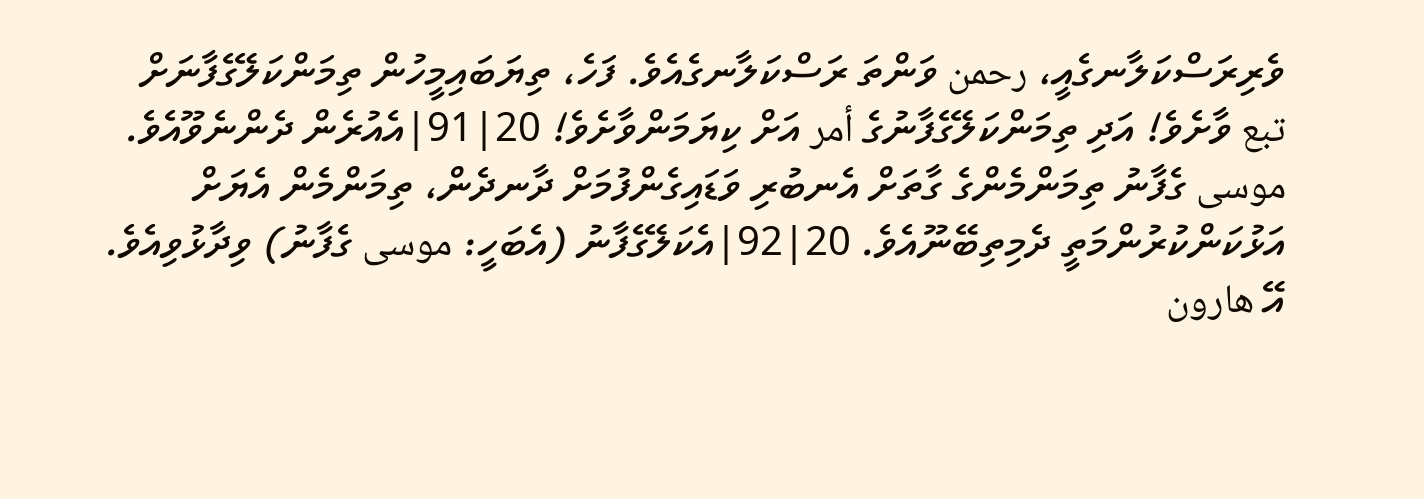ވެރިރަސްކަލާނގެއީ، رحمن ވަންތަ ރަސްކަލާނގެއެވެ. ފަހެ، ތިޔަބައިމީހުން ތިމަންކަލޭގެފާނަށް تبع ވާށެވެ! އަދި ތިމަންކަލޭގެފާނުގެ أمر އަށް ކިޔަމަންވާށެވެ! 20|91|އެއުރެން ދެންނެވޫއެވެ. موسى ގެފާނު ތިމަންމެންގެ ގާތަށް އެނބުރި ވަޑައިގެންފުމަށް ދާނދެން، ތިމަންމެން އެޔަށް އަޅުކަންކުރުންމަތީ ދެމިތިބޭނޫއެވެ. 20|92|އެކަލޭގެފާނު (އެބަހީ: موسى ގެފާނު) ވިދާޅުވިއެވެ. އޭ هارون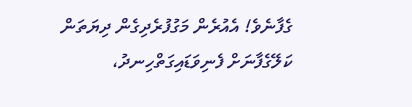ގެފާނެވެ! އެއުރެން މަގުފުރެދިގެން ދިޔަތަން ކަލޭގެފާނަށް ފެނިވަޑައިގަތްހިނދު،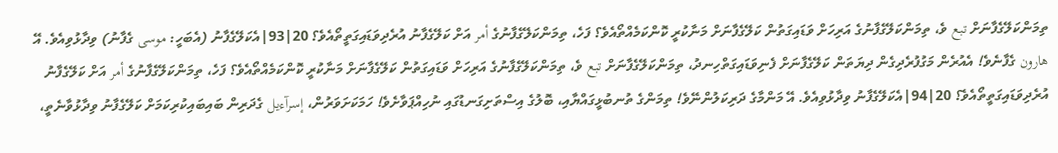ތިމަންކަލޭގެފާނަށް تبع ވެ، ތިމަންކަލޭގެފާނުގެ އަރިހަށް ވަޑައިގަތުން ކަލޭގެފާނަށް މަނާކުރީ ކޮންކަމެއްތޯއެވެ؟ ފަހެ، ތިމަންކަލޭގެފާނުގެ أمر އަށް ކަލޭގެފާނު އުރެދިވަޑައިގަތީތޯއެވެ؟ 20|93|އެކަލޭގެފާނު (އެބަހީ: موسى ގެފާނު) ވިދާޅުވިއެވެ. އޭ هارون ގެފާނެވެ! އެއުރެން މަގުފުރެދިގެން ދިޔަތަން ކަލޭގެފާނަށް ފެނިވަޑައިގަތްހިނދު، ތިމަންކަލޭގެފާނަށް تبع ވެ، ތިމަންކަލޭގެފާނުގެ އަރިހަށް ވަޑައިގަތުން ކަލޭގެފާނަށް މަނާކުރީ ކޮންކަމެއްތޯއެވެ؟ ފަހެ، ތިމަންކަލޭގެފާނުގެ أمر އަށް ކަލޭގެފާނު އުރެދިވަޑައިގަތީތޯއެވެ؟ 20|94|އެކަލޭގެފާނު ވިދާޅުވިއެވެ. އޭ މަންމާގެ ދަރިކަލުންނޭވެ! ތިމަންގެ ތުނބުޅީގައްޔާއި، ބޮލުގެ އިސްތަށިގަނޑުގައި ނުހިއްޕަވާށެވެ! ހަމަކަށަވަރުން، إسرآءيل ގެދަރިން ބައިބައިކުރިކަމަށް ކަލޭގެފާނު ވިދާޅުވާނެތީ،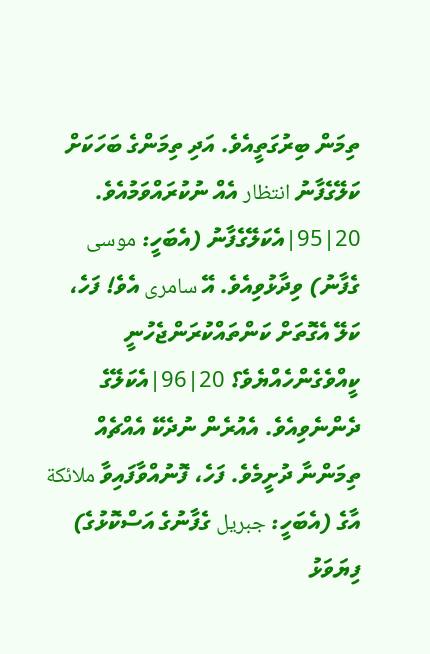ތިމަން ބިރުގަތީއެވެ. އަދި ތިމަންގެ ބަހަކަށް ކަލޭގެފާނު انتظار އެއް ނުކުރައްވަމުއެވެ. 20|95|އެކަލޭގެފާނު (އެބަހީ: موسى ގެފާނު) ވިދާޅުވިއެވެ. އޭ سامرى އެވެ! ފަހެ، ކަލޭ އެގޮތަށް ކަންތައްކުރަންޖެހުނީ ކީއްވެގެންހެއްޔެވެ؟ 20|96|އެކަލޭގެ ދެންނެވިއެވެ. އެއުރެން ނުދެކޭ އެއްޗެއް ތިމަންނާ ދުށީމެވެ. ފަހެ، ފޮނުއްވާފައިވާ ملائكة އާގެ (އެބަހީ: جبريل ގެފާނުގެ އަސްކޮޅުގެ) ފިޔަވަޅު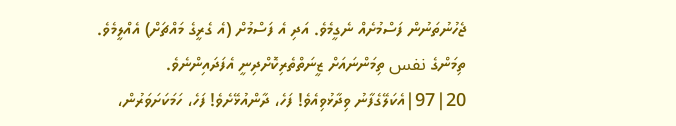ޖެހުނުތަނުން ފަސްމުށެއް ނެގީމެވެ. އަދި އެ ފަސްމުށް (އެ ގެރީގެ މައްޗަށް) އެއްލީމެވެ. ތިމަންގެ نفس ތިމަންނައަށް ޒީނަތްތެރިކޮށްދިނީ އެފަދައިންނެވެ. 20|97|އެކަލޭގެފާނު ވިދާޅުވިއެވެ! ފަހެ، ދާންއުޅޭށެވެ! ފަހެ، ހަމަކަށަވަރުން،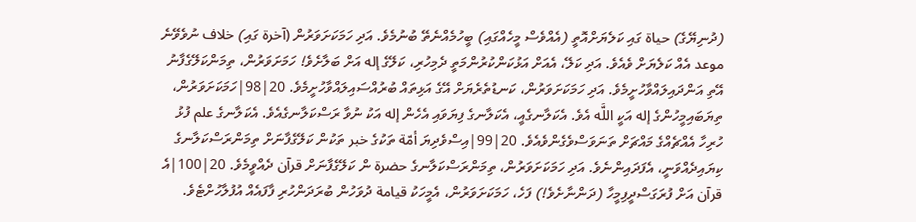(ދުނިޔޭގެ) حياة ގައި ކަލެޔަށްއޮތީ (އެއްވެސް މީހެއްގައި) ބީހުމެއްނެތޭ ބުނުމެވެ. އަދި ހަމަކަށަވަރުން (آخرة ގައި) خلاف ނުވެވޭނެ موعد އެއް ކަލެޔަށް ވެއެވެ. އަދި ކަލޭ، އެއަށް އަޅުކަންކުރުންމަތީ ދެމިހުރި، ކަލޭގެ إله އަށް ބަލާށެވެ! ހަމަށަވަރުން، ތިމަންކަލޭގެފާނު އޭތި އަންދައިލައްވާހުށީމެވެ. އަދި ހަމަކަށަވަރުން، ކަނޑުތެރެޔަށް އޭގެ އަޅިތައް ބުރުއްސައިލައްވާހުށީމެވެ. 20|98|ހަމަކަށަވަރުން، ތިޔަބައިމީހުންގެ إله އަކީ اللَّه އެވެ. އެކަލާނގެއީ، އެކަލާނގެ ފިޔަވައި އެހެން إله އަކު ނުވާ ރަސްކަލާނގެއެވެ. އެކަލާނގެ علم ފުޅު ހުރިހާ އެއްޗެއްގެ މައްޗަށް ތަނަވަސްވެގެންވެއެވެ. 20|99|އިސްވެދިޔަ أمّة ތަކުގެ خبر ތަކުން ކަލޭގެފާނަށް ތިމަންރަސްކަލާނގެ ކިޔައިދެއްވަނީ، އެފަދައިންނެވެ. އަދި ހަމަކަށަވަރުން، ތިމަންރަސްކަލާނގެ حضرة ން ކަލޭގެފާނަށް قرآن ދެއްވީމެވެ. 20|100|އެ قرآن އަށް ފުރަގަސްދީފިމީހާ (ދަންނާށެވެ!) ފަހެ، ހަމަކަށަވަރުން، އެމީހަކު قيامة ދުވަހުން ބުރަދަންހުރި ފާފައެއް އުފުލާހުށްޓެވެ.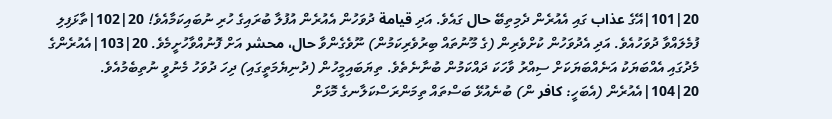20|101|އޭގެ عذاب ގައި އެއުރެން ދެމިތިބޭ حال ގައެވެ. އަދި قيامة ދުވަހުން އެއުރެން އުފުލާ ބުރައިގެ ހުރި ނުބައިކަމާއެވެ! 20|102|ތާޅަފިލި ފުމެލައްވާ ދުވަހުއެވެ. އަދި އެދުވަހުން ކުށްވެރިން (ގެ މޫނުތައް ބިރުވެރިކަމުން) ނޫވެގެންވާ حال، محشر އަށް ފޮނުއްވާހުށީމެވެ. 20|103|އެއުރެންގެ މެދުގައި އެއްބަޔަކު އަނެއްބަޔަކަށް ސިއްރު ވާހަކަ ދައްކަމުން ބުނާނެތެވެ. ތިޔަބައިމީހުން (ދުނިޔެމަތީގައި) ދިހަ ދުވަހު މެނުވީ ނުތިބެމުއެވެ. 20|104|އެއުރެން (އެބަހީ: كافر ން) ބުނެއުޅޭ ބަސްތައް ތިމަންރަސްކަލާނގެ މޮޅަށް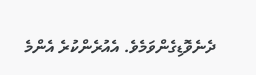ދެނެވޮޑިގެންވަމެވެ. އެއުރެންކުރެ އެންމެ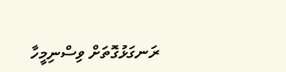ރަނގަޅުގޮތަށް ވިސްނިމީހާ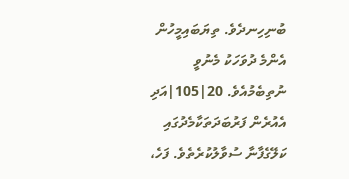ބުނިހިނދެވެ. ތިޔަބައިމީހުން އެންމެ ދުވަހަކު މެނުވީ ނުތިބެމުއެވެ. 20|105|އަދި އެއުރެން ފަރުބަދަތަކާމެދުގައި ކަލޭގެފާނާ ސުވާލުކުރެތެވެ. ފަހެ،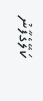ކަލޭގެފާނު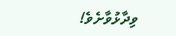ވިދާޅުވާށެވެ!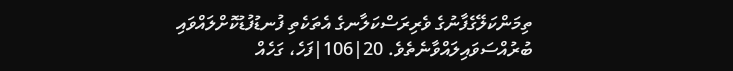ތިމަންކަލޭގެފާނުގެ ވެރިރަސްކަލާނގެ އެތަކެތި ފުނޑުފުޑުކޮށްލައްވައި ބުރުއްސަވައިލައްވާނެތެވެ. 20|106|ފަހެ، ގަހެއް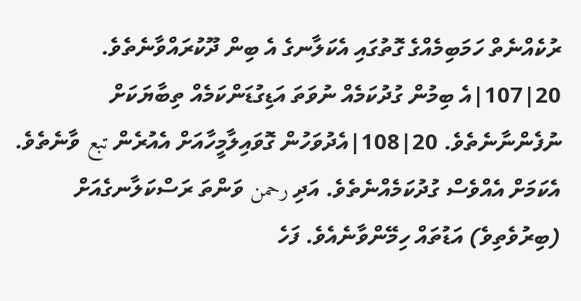ރުކެއްނެތް ހަމަބިމެއްގެ ގޮތުގައި އެކަލާނގެ އެ ބިން ދޫކުރައްވާނެތެވެ. 20|107|އެ ބިމުން ގުދުކަމެއް ނުވަތަ އަޑިގުޑަންކަމެއް ތިބާޔަކަށް ނުފެންނާނެތެވެ. 20|108|އެދުވަހުން ގޮވައިލާމީހާއަށް އެއުރެން تبع ވާނެތެވެ. އެކަމަށް އެއްވެސް ގުދުކަމެއްނެތެވެ. އަދި رحمن ވަންތަ ރަސްކަލާނގެއަށް (ބިރުވެތިވެ) އަޑުތައް ހިމޭންވާނެއެވެ. ފަހެ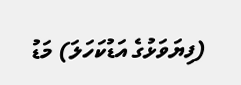(ފިޔަވަޅުގެ އަޑުކަހަލަ) މަޑު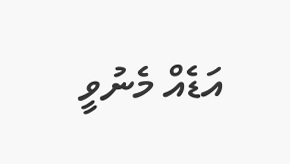އަޑެއް މެނުވީ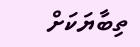ތިބާޔަކަށް